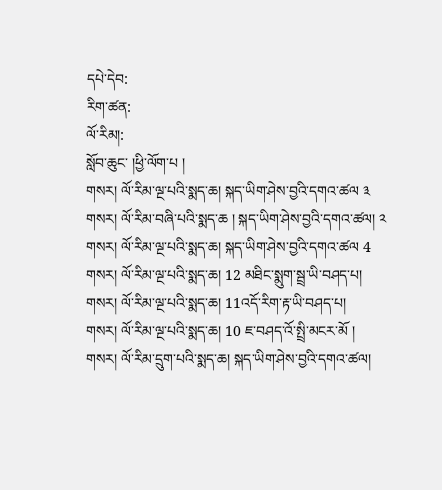དཔེ་དེབ:
རིག་ཚན:
ལོ་རིམ།:
སློབ་ཆུང་ །ཕྱི་ལོག་པ །
གསར། ལོ་རིམ་ལྔ་པའི་སྨད་ཆ། སྐད་ཡིག་ཤེས་བྱའི་དགའ་ཚལ ༣
གསར། ལོ་རིམ་བཞི་པའི་སྨད་ཆ ། སྐད་ཡིག་ཤེས་བྱའི་དགའ་ཚལ། ༢
གསར། ལོ་རིམ་ལྔ་པའི་སྨད་ཆ། སྐད་ཡིག་ཤེས་བྱའི་དགའ་ཚལ 4
གསར། ལོ་རིམ་ལྔ་པའི་སྨད་ཆ། 12 མཐིང་སྨུག་སྦྲ་ཡི་བཤད་པ།
གསར། ལོ་རིམ་ལྔ་པའི་སྨད་ཆ། 11འདོ་རིག་རྟ་ཡི་བཤད་པ།
གསར། ལོ་རིམ་ལྔ་པའི་སྨད་ཆ། 10 ཇ་བཤད་འོ་སྤྲི་མངར་མོ །
གསར། ལོ་རིམ་དྲུག་པའི་སྨད་ཆ། སྐད་ཡིག་ཤེས་བྱའི་དགའ་ཚལ།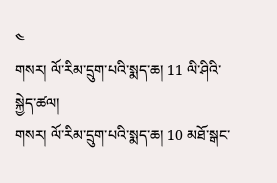༤
གསར། ལོ་རིམ་དྲུག་པའི་སྨད་ཆ། 11 ལི་ཤིའི་སྐྱེད་ཚལ།
གསར། ལོ་རིམ་དྲུག་པའི་སྨད་ཆ། 10 མཐོ་སྒང་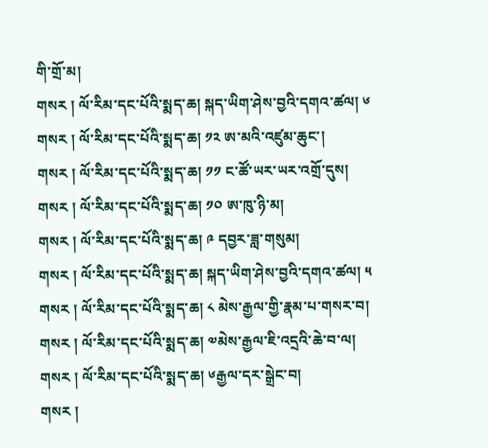གི་གྲོ་མ།
གསར ། ལོ་རིམ་དང་པོའི་སྨད་ཆ། སྐད་ཡིག་ཤེས་བྱའི་དགའ་ཚལ། ༦
གསར ། ལོ་རིམ་དང་པོའི་སྨད་ཆ། ༡༢ ཨ་མའི་འཛུམ་ཆུང་།
གསར ། ལོ་རིམ་དང་པོའི་སྨད་ཆ། ༡༡ ང་ཚོ་ཡར་ཡར་འགྲོ་དུས།
གསར ། ལོ་རིམ་དང་པོའི་སྨད་ཆ། ༡༠ ཨ་ཁུ་ཉི་མ།
གསར ། ལོ་རིམ་དང་པོའི་སྨད་ཆ། ༩ དབྱར་ཟླ་གསུམ།
གསར ། ལོ་རིམ་དང་པོའི་སྨད་ཆ། སྐད་ཡིག་ཤེས་བྱའི་དགའ་ཚལ། ༥
གསར ། ལོ་རིམ་དང་པོའི་སྨད་ཆ། ༨ མེས་རྒྱལ་གྱི་རྣམ་པ་གསར་བ།
གསར ། ལོ་རིམ་དང་པོའི་སྨད་ཆ། ༧མེས་རྒྱལ་ཇི་འདྲའི་ཆེ་བ་ལ།
གསར ། ལོ་རིམ་དང་པོའི་སྨད་ཆ། ༦རྒྱལ་དར་སྒྲེང་བ།
གསར །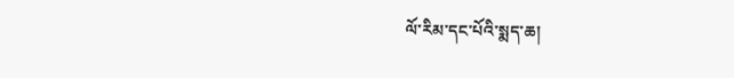ལོ་རིམ་དང་པོའི་སྨད་ཆ།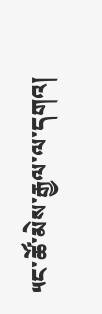༥ང་ཚོ་མེས་རྒྱལ་ལ་དགའ།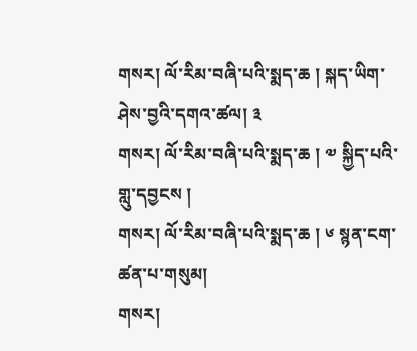གསར། ལོ་རིམ་བཞི་པའི་སྨད་ཆ ། སྐད་ཡིག་ཤེས་བྱའི་དགའ་ཚལ། ༣
གསར། ལོ་རིམ་བཞི་པའི་སྨད་ཆ ། ༧ སྐྱིད་པའི་གླུ་དབྱངས །
གསར། ལོ་རིམ་བཞི་པའི་སྨད་ཆ ། ༦ སྙན་ངག་ཚན་པ་གསུམ།
གསར།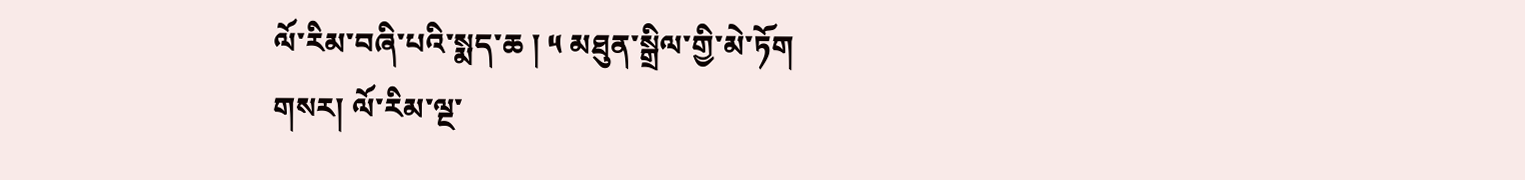ལོ་རིམ་བཞི་པའི་སྨད་ཆ ། ༥ མཐུན་སྒྲིལ་གྱི་མེ་ཏོག
གསར། ལོ་རིམ་ལྔ་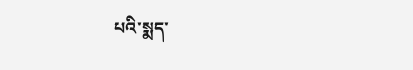པའི་སྨད་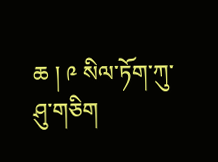ཆ ། ༩ སིལ་ཏོག་ཀུ་ཤུ་གཅིག